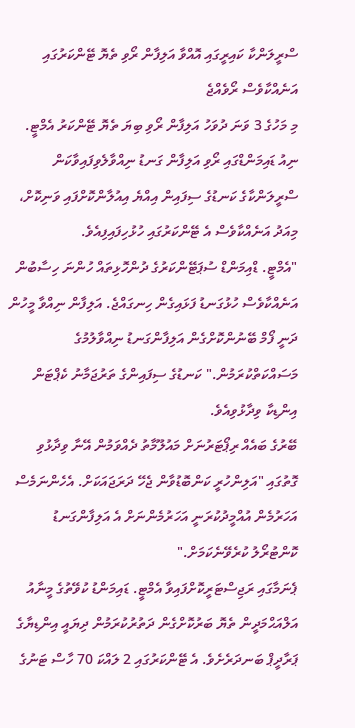ސްރީލަންކާ ކައިރީގައި އޮއްވާ އަލިފާން ރޯވި ތެޔޮ ޓޭންކަރުގައި އަނެއްކާވެސް ރޯވެއްޖެ
މި މަހުގެ 3 ވަނަ ދުވަހު އަލިފާން ރޯވި ބިޔަ ތެޔޮ ޓޭންކަރު އެމްޓީ. ނިއު ޑައިމަންޑްގައި ރޯވި އަލިފާން ގަނޑު ނިއްވާލެވިފައިވާކަން ސްރީލަންކާގެ ކަނޑުގެ ސިފައިން އިއްޔެ އިއުލާންކޮށްފައި ވަނިކޮށް، މިއަދު އަނެއްކާވެސް އެ ޓޭންކަރުގައި ހުޅުހިފައިފިއެވެ.
"އެމްޓީ. ޑްއިމަންޑް ސުޕަޓޭންކަރުގެ ދުންހޮޅިތައް ހުންނަ ހިސާބުން އަނެއްކާވެސް ހުޅުގަނޑު ފަޅައިގެން ހިނގައްޖެ. އަލިފާން ނިއްވާ މީހުން ދަނީ ފޯމް ބޭނުންކޮށްގެން އަލިފާންގަނޑު ނިއްވާލުމުގެ މަސައްކަތްކުރަމުން." ކަނޑުގެ ސިފައިންގެ ތަރުޖަމާނު ކެޕްޓަން އިންޑިކާ ވިދާޅުވިއެވެ.
ބޭރުގެ ބައެއް ރިޕޯޓަރުނަށް މައުލޫމާތު ދެއްވަމުން އޭނާ ވިދާޅުވި ގޮތުގައި "އަލިންހުރީ ކަންބޮޑުވާން ޖެހޭ ދަރަޖައަކަށް. އެހެންނަމެސް އަހަރުމެން އުއްމީދުކުރަނީ އަހަރުމެންނަށް އެ އަލިފާންގަނޑު ކޮންޓުރޯލު ކުރެވޭނެކަމަށް."
ޕެނަމާގައި ރަޖިސްޓަރީކޮށްފައިވާ އެމްޓީ. ޑައިމަންޑު ކުވޭތުގެ މީނާއު އަލްއަޙްމަދީން ތެޔޮ ބަރުކޮށްގެން ދަތުރުކުރަމުން ދިޔައީ އިންޑިޔާގެ ޕަރާދީޕް ބަނދަރެށެވެ. އެ ޓޭންކަރުގައި 2 ލައްކަ 70 ހާސް ޓަނުގެ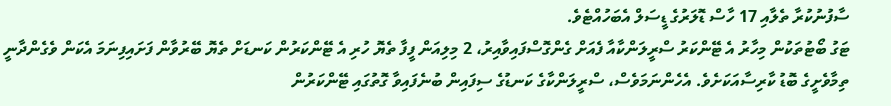ސާފުނުކުރާ ތެލާއި 17 ހާސް ޑޮލަރުގެ ޑީސަލް އެބަހުއްޓެވެ.
ޓަގު ބޯޓުތަކުން މިހާރު އެ ޓޭންކަރު ސްރީލަންކާއާ ފެއަށް ގެންގޮސްފައިވާއިރު، 2 މިލިއަން ފީފާ ތެޔޮ ހުރި އެ ޓޭންކަރުން ކަނޑަށް ތެޔޮ ބޭރުވާން ފަށައިފިނަމަ އެކަން ވެގެންދާނީ ތިމާވެށީގެ ބޮޑު ކާރިސާއަކަށެވެ. އެހެންނަމަވެސް، ސްރީލަންކާގެ ކަނޑުގެ ސިފައިން ބުނެފައިވާ ގޮތުގައި ޓޭންކަރުން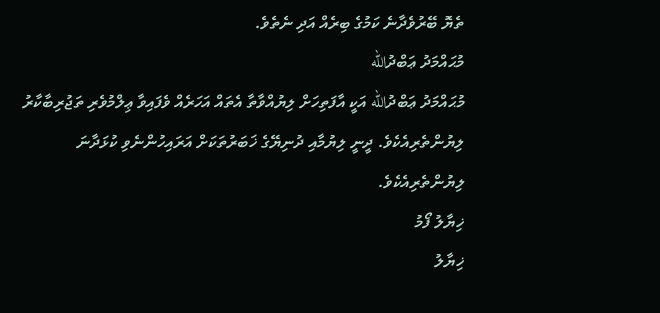ތެޔޮ ބޭރުވެދާނެ ކަމުގެ ބިރެއް އަދި ނެތެވެ.
މުޙައްމަދު ޢަބްދުالله
މުޙައްމަދު ޢަބްދުالله އަކީ އާފަތިހަށް ލިޔުއްވާތާ އެތައް އަހަރެއް ވެފައިވާ ޢިލްމުވެރި ތަޖުރިބާކާރު ލިޔުންތެރިއެކެވެ. ދީނީ ލިޔުމާއި ދުނިޔޭގެ ޚަބަރުތަކަށް އަރައިހުންނެވި ކުޅަދާނަ ލިޔުންތެރިއެކެވެ.
ޚިޔާލު ފޯމު
ޚިޔާލު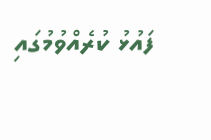ފައުޅު ކުރެއްވުމުގައި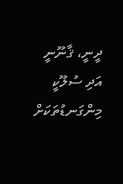ދީނީ، ޤާނޫނީ އަދި ސުލޫކީ މިންގަނޑުތަކަށް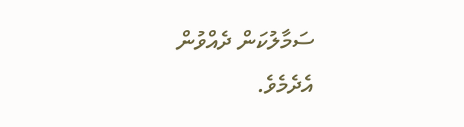ސަމާލުކަން ދެއްވުން އެދެމެވެ.